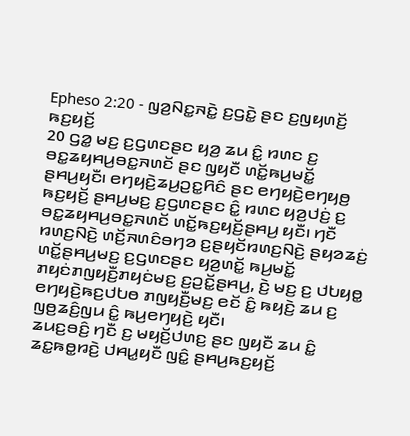Epheso 2:20 - ꤜꤤ꤬ꤡꤢ꤭ꤏꤢꤧ꤭ ꤢ꤬ꤞꤢꤧ꤭ ꤔꤢ ꤢ꤬ꤜꤟꤛꤢꤩ꤬ ꤒꤢ꤬ꤟꤢꤩ꤬
20 ꤞꤤ꤭ ꤗꤢ꤬ ꤢ꤬ꤞꤛꤢꤔꤢ ꤟꤤ꤬ ꤘꤣ ꤢꤨ꤭ ꤙꤛꤢ ꤢ꤬ ꤋꤢ꤭ꤘꤟꤌꤣ꤬ꤋꤢ꤭ꤏꤛꤢꤩ ꤔꤢ ꤜꤟꤢꤪ ꤛꤢꤩ꤭ꤒꤣ꤬ꤗꤢꤩ꤭ ꤔꤌꤣ꤬ꤟꤢꤪ꤯ ꤕꤚꤟꤢꤧ꤬ꤘꤣ꤬ꤑꤢ꤭ꤖꤢꤨ ꤔꤢ ꤕꤚꤟꤢꤧ꤬ꤕꤚꤟꤥ꤬ ꤒꤢ꤬ꤟꤢꤩ꤬ ꤔꤌꤣ꤬ꤗꤢ꤬ ꤢ꤬ꤞꤛꤢꤔꤢ ꤢꤨ꤭ ꤙꤛꤢ ꤟꤤ꤬ꤓꤢꤦ꤬ ꤢ꤬ ꤋꤢ꤭ꤘꤟꤌꤣ꤬ꤋꤢ꤭ꤏꤛꤢꤩ ꤛꤢꤩ꤭ꤒꤢ꤬ꤟꤢꤩ꤬ꤔꤌꤣ꤬ ꤟꤢꤪ꤯ ꤚꤢꤪ ꤙꤛꤢ꤬ꤡꤢꤧ꤬ ꤛꤢꤩ꤬ꤏꤛꤢꤨꤋꤚꤤ ꤢ꤬ꤔꤟꤢꤩꤙꤛꤢ꤬ꤡꤢꤧ꤬ ꤔꤟꤤꤘꤢꤦ꤬ ꤛꤢꤩ꤭ꤔꤌꤣ꤬ꤗꤢ꤬ ꤢ꤬ꤞꤛꤢꤔꤢ ꤟꤤ꤬ꤛꤢꤩ꤭ ꤒꤣ꤬ꤗꤢꤩ꤭ ꤊꤟꤢꤦꤊꤜꤟꤢꤪ꤬ꤊꤟꤢꤦꤗꤢ꤬ ꤢ꤬ꤑꤢꤩ꤭ꤔꤌꤣ꤬, ꤢꤧ꤬ ꤗꤢ꤬ ꤢ꤬ ꤓꤝꤟꤥ꤭ ꤕꤚꤟꤢꤧ꤬ꤒꤢ꤬ꤓꤝꤥ ꤊꤜꤟꤢꤪ꤬ꤗꤢ꤬ ꤕꤢꤩ ꤢꤨ꤭ ꤒꤟꤢꤧ꤬ ꤘꤣ ꤢ꤬ ꤜꤥ꤬ꤘꤢꤨ꤬ꤜꤣ ꤢꤨ꤭ ꤒꤣ꤬ꤕꤚꤟꤢꤧ꤬ ꤟꤢꤪ꤯
ꤘꤣꤢ꤬ꤋꤢꤨ꤬ ꤚꤢꤪ ꤢ꤬ ꤗꤟꤢꤩ꤬ꤓꤛꤢ꤬ ꤔꤢ ꤜꤟꤢꤪ ꤘꤣ ꤢꤨ꤭ ꤘꤢ꤭ꤒꤥ꤭ꤙꤢꤧ꤬ ꤓꤌꤣ꤭ꤟꤢꤪ ꤜꤢꤨ꤭ ꤔꤌꤣ꤬ꤒꤢ꤬ꤟꤢꤩ꤬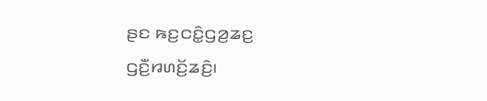ꤔꤢ ꤒꤢ꤬ꤍꤢꤨ꤭ꤞꤤ꤬ꤘꤢ꤬ ꤞꤢꤪ꤬ꤙꤛꤢꤩ꤬ꤘꤢꤨ꤬꤯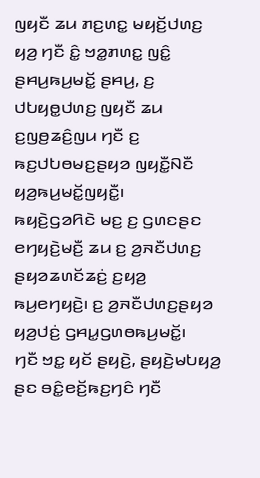ꤜꤟꤢꤪ ꤘꤣ ꤊꤢ꤬ꤛꤢ꤭ ꤗꤟꤢꤩ꤬ꤓꤛꤢ꤬ ꤟꤤ꤬ ꤚꤢꤪ ꤢꤨ꤭ ꤠꤤ꤭ꤊꤛꤢ꤭ ꤜꤢꤨ꤭ ꤔꤌꤣ꤬ꤒꤣ꤬ꤗꤢꤩ꤭ ꤔꤌꤣ꤬, ꤢ꤬ ꤓꤝꤟꤥ꤭ꤓꤛꤢ꤬ ꤜꤟꤢꤪ ꤘꤣ ꤢ꤬ꤜꤥ꤬ꤘꤢꤨ꤬ꤜꤣ ꤚꤢꤪ ꤢ꤬ ꤒꤢ꤬ꤓꤝꤥꤗꤢ꤬ꤔꤟꤤ ꤜꤟꤢꤪ꤭ꤡꤢꤪ ꤟꤤ꤬ꤒꤣ꤬ꤗꤢꤩ꤭ꤜꤟꤢꤪ꤭꤯
ꤒꤟꤢꤧ꤬ꤞꤤꤖꤢꤧ ꤗꤢ꤬ ꤢ꤬ ꤞꤛꤢꤔꤢ ꤕꤚꤟꤢꤧ꤬ꤗꤢꤪ꤬ ꤘꤣ ꤢ꤬ ꤤ꤬ꤏꤢꤪꤓꤛꤢ꤬ ꤔꤟꤤꤘꤛꤢꤩꤘꤢꤦ꤬ ꤢ꤬ꤟꤤ꤬ ꤒꤣ꤬ꤕꤚꤟꤢꤧ꤬꤯ ꤢ꤬ ꤤ꤬ꤏꤢꤪꤓꤛꤢ꤬ꤔꤟꤤ ꤟꤤ꤬ꤓꤢꤦ꤬ ꤞꤌꤣ꤭ꤞꤛꤥꤒꤣ꤬ꤗꤢꤩ꤭꤯
ꤚꤢꤪ ꤠꤢ꤭ ꤟꤢꤩ ꤔꤟꤢꤧ꤬, ꤔꤟꤢꤧ꤬ꤗꤝꤟꤤ꤬ ꤔꤢ ꤋꤢꤨ꤭ꤕꤢꤩ꤬ꤒꤢ꤬ꤚꤢꤨ ꤚꤢꤪ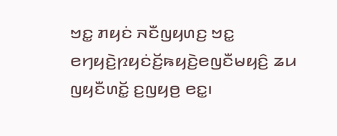ꤠꤢ꤭ ꤊꤟꤢꤦ ꤏꤢꤪꤜꤟꤛꤢ꤬ ꤠꤢ꤭ ꤕꤚꤟꤢꤧ꤬ꤐꤟꤢꤦꤢꤩ꤬ꤒꤟꤢꤧ꤬ꤕꤜꤢꤪꤗꤟꤢꤨ꤬ ꤘꤣ ꤜꤟꤢꤪꤛꤢꤩ꤭ ꤢ꤬ꤜꤟꤥ꤬ ꤕꤢ꤭꤯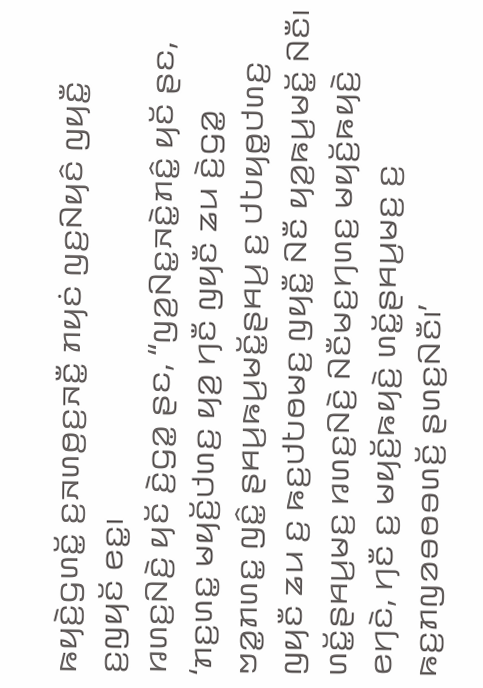ꤒꤟꤢꤧ꤬ꤞꤛꤢꤩ꤭ ꤢ꤬ꤏꤛꤥ꤬ꤢ꤬ꤏꤢꤪ꤭ ꤊꤟꤢꤦ ꤜꤢ꤬ꤡꤟꤢꤨ ꤜꤟꤢꤪ꤭ ꤢ꤬ꤜꤟꤢꤩ ꤕꤢ꤭꤯
ꤙꤛꤢ꤬ꤡꤢꤧ꤬ ꤟꤢꤩ ꤢꤧ꤬ꤞꤤ꤭ ꤔꤢ, “ꤜꤤ꤬ꤡꤢ꤭ꤏꤢꤧ꤭ꤊꤢꤨ꤭ ꤟꤢꤩ ꤔꤢ, ‘ꤊꤢ꤬ꤛꤢ꤭ ꤗꤟꤢꤩ꤬ꤓꤛꤢ꤬ ꤟꤤ꤬ ꤚꤢꤪ ꤜꤟꤢꤪ ꤘꤣ ꤢꤧ꤬ꤞꤤ꤭ ꤠꤤ꤭ꤊꤛꤢ꤭ ꤜꤢꤨ꤭ ꤔꤌꤣ꤬ꤒꤣ꤬ꤗꤢꤩ꤭ꤔꤌꤣ꤬ ꤢ꤬ ꤓꤝꤟꤥ꤭ꤓꤛꤢ꤬ ꤜꤟꤢꤪ ꤘꤣ ꤢ꤬ ꤒꤢ꤬ꤓꤝꤥꤗꤢ꤬ ꤜꤟꤢꤪ꤭ ꤡꤢꤪ ꤟꤤ꤬ꤒꤣ꤬ꤗꤢꤩ꤭ ꤡꤢꤪ꤯ ꤛꤢꤩ꤭ꤔꤌꤣ꤬ꤗꤢ꤬ ꤙꤛꤢ꤬ꤡꤢꤧ꤬ ꤡꤢꤪꤗꤢ꤬ꤚꤛꤢ꤬ ꤗꤟꤢꤩ꤬ꤒꤟꤢꤧ꤬ ꤕꤚꤢꤧ, ꤚꤢꤪ ꤢ꤬ ꤗꤟꤢꤩ꤬ꤒꤟꤢꤧ꤬ ꤛꤢꤩ꤭ꤔꤌꤣ꤬ꤗꤢ꤬ ꤢ꤬ ꤒꤢ꤬ꤊꤜꤤꤋꤥꤋꤛꤢꤩ꤬ ꤔꤛꤢ꤬ꤡꤢꤪ꤯’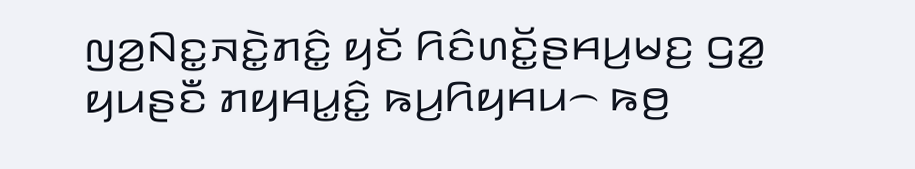ꤜꤤ꤬ꤡꤢ꤭ꤏꤢꤧ꤭ꤊꤢꤨ꤭ ꤟꤢꤩ ꤖꤢꤨꤛꤢꤩ꤭ꤔꤌꤣ꤬ꤗꤢ꤬ ꤞꤤ꤭ ꤟꤣꤔꤢꤪ ꤊꤟꤌꤣ꤭ꤢꤨ꤭ ꤒꤣ꤬ꤖꤟꤌꤣ꤮ ꤒꤥ꤬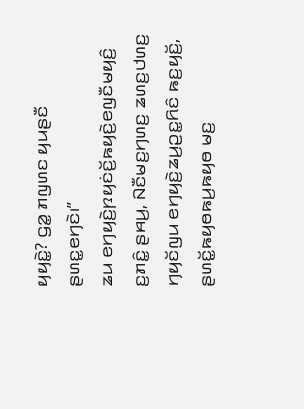ꤟꤟꤢꤧ꤭? ꤞꤤ꤭ ꤊꤜꤛꤢ ꤟꤣꤔꤢꤪ ꤔꤛꤢ꤭ꤕꤚꤢꤧ꤯”
ꤘꤣ ꤕꤚꤟꤢꤧ꤬ꤐꤟꤢꤦꤢꤩ꤬ꤒꤟꤢꤧ꤬ꤕꤜꤢꤪꤗꤟꤢꤨ꤬ ꤢ꤬ꤊꤢꤨ꤭ ꤔꤌꤣ꤬, ꤡꤢꤪꤗꤢ꤬ꤚꤛꤢ꤬ ꤘꤛꤢ꤬ꤓꤛꤢ꤬ ꤚꤟꤢꤩꤜꤣ ꤕꤚꤟꤢꤧ꤬ꤘꤣ꤬ꤑꤢ꤭ꤖꤢꤨ ꤒꤢ꤬ꤟꤢꤩ꤬, ꤔꤛꤢꤩ꤭ꤒꤟꤥꤒꤣ꤬ꤒꤟꤥ ꤗꤢ꤬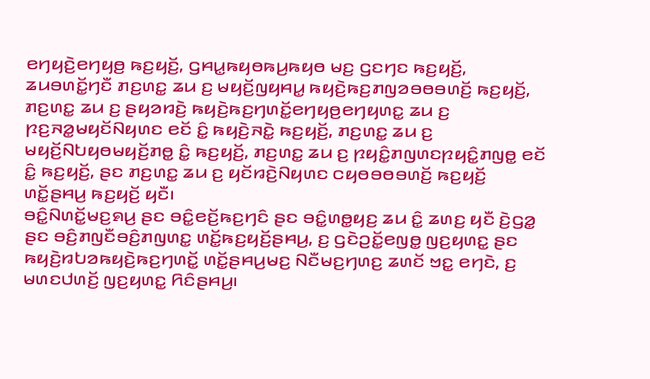ꤕꤚꤟꤢꤧ꤬ꤕꤚꤟꤥ꤬ ꤒꤢ꤬ꤟꤢꤩ꤬, ꤞꤌꤣ꤭ꤒꤟꤥꤒꤣ꤬ꤒꤟꤥ ꤗꤢ꤬ ꤞꤢꤚꤢ ꤒꤢ꤬ꤟꤢꤩ꤬, ꤘꤣꤋꤛꤢꤩ꤭ꤚꤢꤪ ꤊꤢ꤬ꤛꤢ꤭ ꤘꤣ ꤢ꤬ ꤗꤟꤢꤩ꤬ꤜꤟꤌꤣ꤭ ꤒꤟꤢꤧ꤬ꤒꤢ꤬ꤊꤜꤤꤋꤥꤋꤛꤢꤩ꤬ ꤒꤢ꤬ꤟꤢꤩ꤬, ꤊꤢ꤬ꤛꤢ꤭ ꤘꤣ ꤢ꤬ ꤔꤟꤤꤙꤢꤧ꤬ ꤒꤟꤢꤧ꤬ꤒꤢ꤬ꤚꤛꤢꤩ꤭ꤕꤚꤟꤥ꤬ꤕꤚꤟꤛꤢ꤭ ꤘꤣ ꤢ꤬ ꤐꤢ꤬ꤏꤤ꤭ꤗꤟꤢꤩꤡꤟꤛꤢ ꤕꤢꤩ ꤢꤨ꤭ ꤒꤟꤢꤧ꤬ꤏꤢꤧ꤭ ꤒꤢ꤬ꤟꤢꤩ꤬, ꤊꤢ꤬ꤛꤢ꤭ ꤘꤣ ꤢ꤬ ꤗꤟꤢꤩ꤬ꤡꤝꤟꤥꤗꤟꤢꤩ꤬ꤊꤥ꤭ ꤢꤨ꤭ ꤒꤢ꤬ꤟꤢꤩ꤬, ꤊꤢ꤬ꤛꤢ꤭ ꤘꤣ ꤢ꤬ ꤐꤟꤢꤨ꤭ꤊꤜꤛꤢꤐꤟꤢꤨ꤭ꤊꤜꤥ꤭ ꤕꤢꤩ ꤢꤨ꤭ ꤒꤢ꤬ꤟꤢꤩ꤬, ꤔꤢ ꤊꤢ꤬ꤛꤢ꤭ ꤘꤣ ꤢ꤬ ꤟꤢꤩꤙꤢꤧ꤬ꤡꤟꤛꤢ ꤍꤟꤥꤋꤥꤋꤛꤢꤩ꤬ ꤒꤢ꤬ꤟꤢꤩ꤬ ꤛꤢꤩ꤭ꤔꤌꤣ꤬ ꤒꤢ꤬ꤟꤢꤩ꤬ ꤟꤢꤪ꤯
ꤋꤢꤨ꤭ꤡꤛꤢꤩ꤭ꤗꤢ꤬ꤎꤣ꤬ ꤔꤢ ꤋꤢꤨ꤭ꤕꤢꤩ꤬ꤒꤢ꤬ꤚꤢꤨ ꤔꤢ ꤋꤢꤨ꤭ꤛꤥ꤭ꤟꤢ꤬ ꤘꤣ ꤢꤨ꤭ ꤘꤛꤢ꤬ ꤟꤢꤪ ꤢꤧ꤬ꤞꤤ꤭ ꤔꤢ ꤋꤢꤨ꤬ꤊꤜꤢꤪꤋꤢꤨ꤬ꤊꤜꤛꤢ꤭ ꤛꤢꤩ꤭ꤒꤢ꤬ꤟꤢꤩ꤬ꤔꤌꤣ꤬, ꤢ꤬ ꤞꤢꤧꤑꤢꤩ꤭ꤕꤜꤥ꤭ ꤜꤢ꤬ꤟꤛꤢ꤭ ꤔꤢ ꤒꤟꤢꤧ꤬ꤙꤝꤤꤒꤟꤢꤧ꤬ꤒꤢ꤬ꤚꤛꤢꤩ꤭ ꤛꤢꤩ꤭ꤔꤌꤣ꤬ꤗꤢ꤬ ꤡꤢꤪꤗꤢ꤬ꤚꤛꤢ꤬ ꤘꤛꤢꤩ ꤠꤢ꤭ ꤕꤚꤢꤧ, ꤢ꤬ ꤗꤛꤢꤓꤛꤢꤩ꤬ ꤜꤢ꤬ꤟꤛꤢ꤭ ꤖꤢꤨꤔꤌꤣ꤬꤯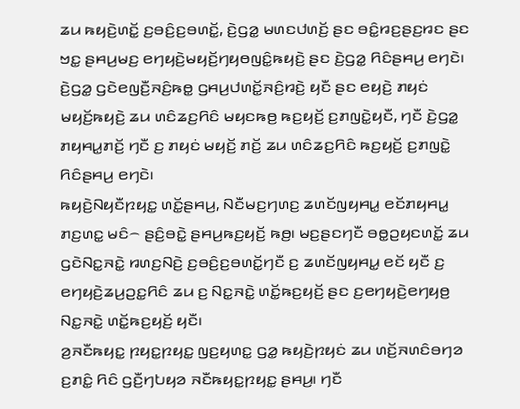ꤘꤣ ꤒꤟꤢꤧ꤬ꤛꤢꤩ꤭ ꤢ꤬ꤋꤢꤨ꤬ꤢ꤬ꤋꤛꤢꤩ꤭, ꤢꤧ꤬ꤞꤤ꤭ ꤗꤛꤢꤓꤛꤢꤩ꤬ ꤔꤢ ꤋꤢꤨ꤭ꤙꤢ꤬ꤔꤢ꤬ꤙꤢ ꤔꤢ ꤠꤢ꤭ ꤔꤌꤣ꤬ꤗꤢ꤬ ꤕꤚꤟꤢꤧ꤬ꤗꤟꤢꤩ꤬ꤚꤟꤥꤜꤢꤨ꤭ꤒꤟꤢꤧ꤬ ꤔꤢ ꤢꤧ꤬ꤞꤤ꤭ ꤖꤢꤨꤔꤌꤣ꤬ ꤕꤚꤢꤧ꤯ ꤢꤧ꤬ꤞꤤ꤭ ꤞꤢꤧꤕꤜꤢꤪ꤬ꤏꤢꤨ꤬ꤒꤥ꤭ ꤞꤌꤣ꤬ꤓꤛꤢꤩ꤭ꤏꤢꤨ꤬ꤙꤢꤧ꤬ ꤟꤢꤪ ꤔꤢ ꤕꤟꤢꤧ꤬ ꤊꤟꤢꤦ ꤗꤟꤢꤩ꤬ꤒꤟꤢꤧ꤬ ꤘꤣ ꤛꤢꤨꤘꤢ꤬ꤖꤢꤨ ꤗꤟꤢꤒꤥ꤬ ꤒꤢ꤬ꤟꤢꤩ꤬ ꤢ꤬ꤊꤜꤢꤧ꤭ꤟꤢꤪ, ꤚꤢꤪ ꤢꤧ꤬ꤞꤤ꤭ ꤊꤟꤌꤣ꤭ꤊꤢꤩ꤬ ꤚꤢꤪ ꤢ꤬ ꤊꤟꤢꤦ ꤗꤟꤢꤩ꤬ ꤊꤢꤩ꤬ ꤘꤣ ꤛꤢꤨꤘꤢ꤬ꤖꤢꤨ ꤒꤢ꤬ꤟꤢꤩ꤬ ꤢ꤬ꤊꤜꤢꤧ꤭ ꤖꤢꤨꤔꤌꤣ꤬ ꤕꤚꤢꤧ꤯
ꤒꤟꤢꤧ꤬ꤡꤟꤢꤪꤐꤟꤢ꤭ ꤛꤢꤩ꤭ꤔꤌꤣ꤬, ꤡꤢꤪꤗꤢ꤬ꤚꤛꤢ꤬ ꤘꤛꤢꤩꤜꤟꤌꤣ꤭ ꤕꤢꤩꤊꤟꤌꤣ꤭ ꤊꤢ꤬ꤛꤢ꤭ ꤗꤢꤨ꤮ ꤔꤢꤨ꤬ꤋꤢꤧ꤭ ꤔꤌꤣ꤬ꤒꤢ꤬ꤟꤢꤩ꤬ ꤒꤥ꤬꤯ ꤗꤢ꤬ꤔꤢꤚꤢꤪ ꤋꤥ꤭ꤑꤟꤢꤛꤢꤩ꤭ ꤘꤣ ꤞꤢꤧꤡꤢ꤭ꤏꤢꤧ꤭ ꤙꤛꤢ꤬ꤡꤢꤧ꤬ ꤢ꤬ꤋꤢꤨ꤬ꤢ꤬ꤋꤛꤢꤩ꤭ꤚꤢꤪ ꤢ꤬ ꤘꤛꤢꤩꤜꤟꤌꤣ꤭ ꤕꤢꤩ ꤟꤢꤪ ꤢ꤬ ꤕꤚꤟꤢꤧ꤬ꤘꤣ꤬ꤑꤢ꤭ꤖꤢꤨ ꤘꤣ ꤢ꤬ ꤡꤢ꤭ꤏꤢꤧ꤭ ꤛꤢꤩ꤭ꤒꤢ꤬ꤟꤢꤩ꤬ ꤔꤢ ꤢ꤬ꤕꤚꤟꤢꤧ꤬ꤕꤚꤟꤥ꤬ ꤡꤢ꤭ꤏꤢꤧ꤭ ꤛꤢꤩ꤭ꤒꤢ꤬ꤟꤢꤩ꤬ ꤟꤢꤪ꤯
ꤤ꤬ꤏꤢꤪꤒꤟꤢ꤭ ꤐꤟꤢ꤭ꤐꤟꤢ꤭ ꤜꤢ꤬ꤟꤛꤢ꤭ ꤞꤤ꤭ ꤒꤟꤢꤧ꤬ꤐꤟꤢꤦ ꤘꤣ ꤛꤢꤩ꤬ꤏꤛꤢꤨꤋꤚꤤ ꤢ꤬ꤊꤢꤨ꤭ ꤖꤢꤨ ꤞꤢꤪ꤬ꤚꤝꤟꤤ ꤏꤢꤪꤒꤟꤢ꤭ꤐꤟꤢ꤭ ꤔꤌꤣ꤬꤯ ꤚꤢꤪ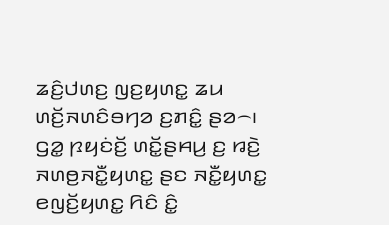ꤘꤢꤨ꤬ꤓꤛꤢ꤬ ꤜꤢ꤬ꤟꤛꤢ꤭ ꤘꤣ ꤛꤢꤩ꤬ꤏꤛꤢꤨꤋꤚꤤ ꤢ꤬ꤊꤢꤨ꤭ ꤔꤤ꤮꤯ ꤞꤤ꤭ ꤐꤟꤢꤦꤢꤩ꤬ ꤛꤢꤩ꤭ꤔꤌꤣ꤬ ꤢ꤬ ꤙꤢꤧ꤬ ꤏꤛꤥ꤬ꤏꤢꤪ꤭ꤟꤛꤢ꤭ ꤔꤢ ꤏꤢꤪ꤭ꤟꤛꤢ꤭ ꤕꤜꤢꤩ꤬ꤟꤛꤢ꤭ ꤖꤢꤨ ꤢꤨ꤭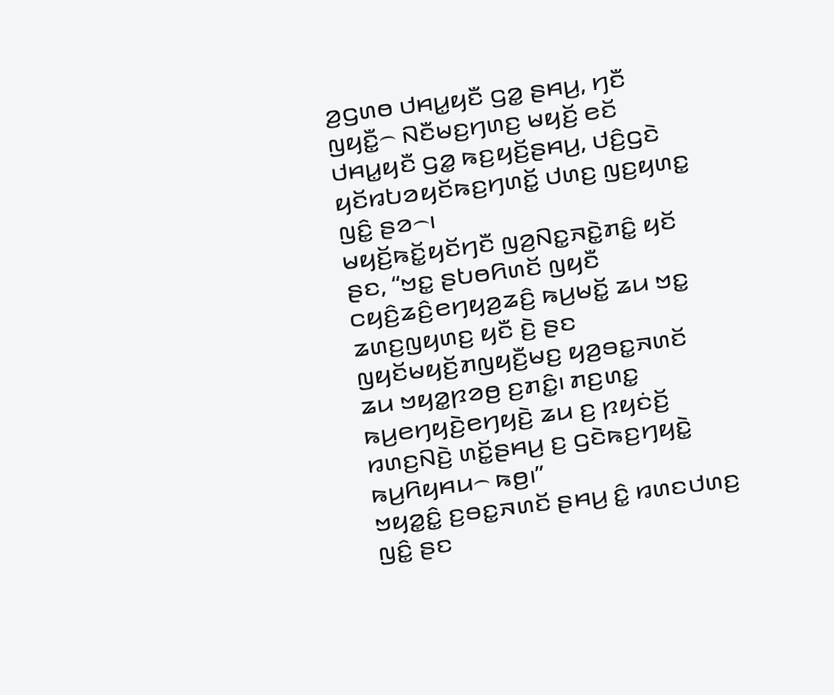ꤤ꤬ꤞꤛꤥ ꤓꤌꤣ꤭ꤟꤢꤪ ꤞꤤ꤭ ꤔꤌꤣ꤬, ꤚꤢꤪ ꤜꤟꤢꤪ꤭꤮ ꤡꤢꤪꤗꤢ꤬ꤚꤛꤢ꤬ ꤗꤟꤢꤩ꤬ ꤕꤢꤩ ꤓꤌꤣ꤭ꤟꤢꤪ ꤞꤤ꤭ ꤒꤢ꤬ꤟꤢꤩ꤬ꤔꤌꤣ꤬, ꤓꤢꤨ꤬ꤞꤢꤧ ꤟꤢꤩꤙꤝꤤꤟꤢꤩꤒꤢ꤬ꤚꤛꤢꤩ꤭ ꤓꤛꤢ꤬ ꤜꤢ꤬ꤟꤛꤢ꤭ ꤜꤢꤨ꤭ ꤔꤤ꤮꤯
ꤗꤟꤢꤩ꤬ꤒꤢꤩ꤭ꤟꤢꤩꤚꤢꤪ ꤜꤤ꤬ꤡꤢ꤭ꤏꤢꤧ꤭ꤊꤢꤨ꤭ ꤟꤢꤩ ꤔꤢ, “ꤠꤢ꤭ ꤔꤝꤥꤖꤛꤢꤩ ꤜꤟꤢꤪ ꤍꤟꤢꤨ꤬ꤘꤢꤨ꤬ꤕꤚꤟꤤ꤬ꤘꤢꤨ꤬ ꤒꤣ꤬ꤗꤢꤩ꤭ ꤘꤣ ꤠꤢ꤭ ꤘꤛꤢ꤬ꤜꤟꤛꤢ꤬ ꤟꤢꤪ ꤢꤧ꤬ ꤔꤢ ꤜꤟꤢꤩꤗꤟꤢꤩ꤬ꤊꤜꤟꤢꤪ꤬ꤗꤢ꤬ ꤟꤤ꤬ꤋꤢ꤭ꤏꤛꤢꤩ ꤘꤣ ꤠꤟꤤ꤭ꤐꤤꤥ꤬ ꤢ꤬ꤊꤢꤨ꤭꤯ ꤊꤢ꤬ꤛꤢ꤭ ꤒꤣ꤬ꤕꤚꤟꤢꤧ꤬ꤕꤚꤟꤢꤧ꤬ ꤘꤣ ꤢ꤬ ꤐꤟꤢꤦꤢꤩ꤬ ꤙꤛꤢ꤬ꤡꤢꤧ꤬ ꤛꤢꤩ꤭ꤔꤌꤣ꤬ ꤢ꤬ ꤞꤢꤧꤒꤢ꤬ꤚꤟꤢꤧ꤭ ꤒꤣ꤬ꤖꤟꤌꤣ꤮ ꤒꤥ꤬꤯”
ꤠꤟꤤ꤭ꤢꤨ꤭ ꤢ꤬ꤋꤢ꤭ꤏꤛꤢꤩ ꤔꤌꤣ꤬ ꤢꤨ꤭ ꤙꤛꤢꤓꤛꤢ꤬ ꤜꤢꤨ꤭ ꤔꤢ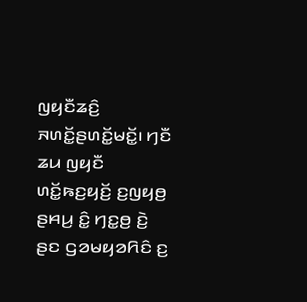ꤜꤟꤢꤪꤘꤢꤨ꤬ ꤏꤛꤢꤩ꤭ꤔꤛꤢꤩ꤭ꤗꤢꤩ꤭꤯ ꤚꤢꤪ ꤘꤣ ꤜꤟꤢꤪ ꤛꤢꤩ꤭ꤒꤢ꤬ꤟꤢꤩ꤬ ꤢ꤬ꤜꤟꤥ꤬ ꤔꤌꤣ꤬ ꤢꤨ꤭ ꤚꤢ꤭ꤥ꤬ ꤢꤧ꤬ ꤔꤢ ꤞꤤꤗꤟꤤꤖꤢꤨ ꤢ꤬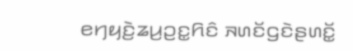ꤕꤚꤟꤢꤧ꤬ꤘꤣ꤬ꤑꤢ꤭ꤖꤢꤨ ꤏꤛꤢꤩꤞꤢꤧꤔꤛꤢꤩ꤭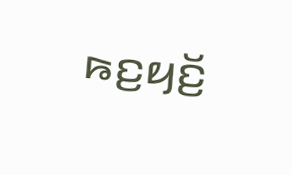ꤒꤢ꤬ꤟꤢꤩ꤬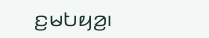ꤢ꤬ꤗꤝꤟꤤ꤬꤯